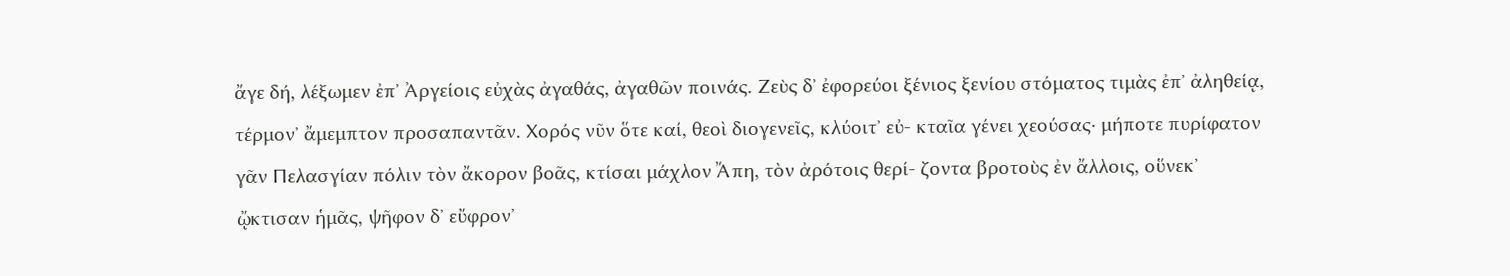ἄγε δή, λέξωμεν ἐπʼ Ἀργείοις εὐχὰς ἀγαθάς, ἀγαθῶν ποινάς. Ζεὺς δʼ ἐφορεύοι ξένιος ξενίου στόματος τιμὰς ἐπʼ ἀληθείᾳ, τέρμονʼ ἄμεμπτον προσαπαντᾶν. Χορός νῦν ὅτε καί, θεοὶ διογενεῖς, κλύοιτʼ εὐ- κταῖα γένει χεούσας· μήποτε πυρίφατον γᾶν Πελασγίαν πόλιν τὸν ἄκορον βοᾶς, κτίσαι μάχλον Ἄπη, τὸν ἀρότοις θερί- ζοντα βροτοὺς ἐν ἄλλοις, οὕνεκʼ ᾤκτισαν ἡμᾶς, ψῆφον δʼ εὔφρονʼ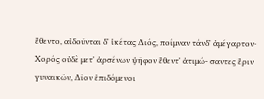ἔθεντο, αἰδοῦνται δʼ ἱκέτας Διός, ποίμναν τάνδʼ ἀμέγαρτον· Χορός οὐδὲ μετʼ ἀρσένων ψῆφον ἔθεντʼ ἀτιμώ- σαντες ἔριν γυναικῶν, Δῖον ἐπιδόμενοι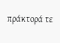πράκτορά τε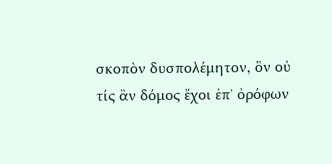σκοπὸν δυσπολέμητον, ὃν οὐ τίς ἂν δόμος ἔχοι ἐπʼ ὀρόφων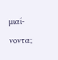μιαί- νοντα;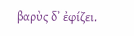βαρὺς δʼ ἐφίζει.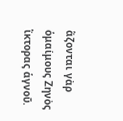ἅζονται γὰρ ὁμαίμους Ζηνὸς ἵκτορας ἁγνοῦ.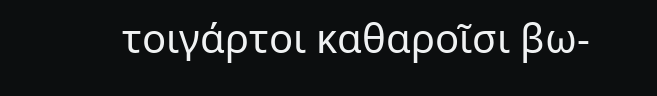τοιγάρτοι καθαροῖσι βω-